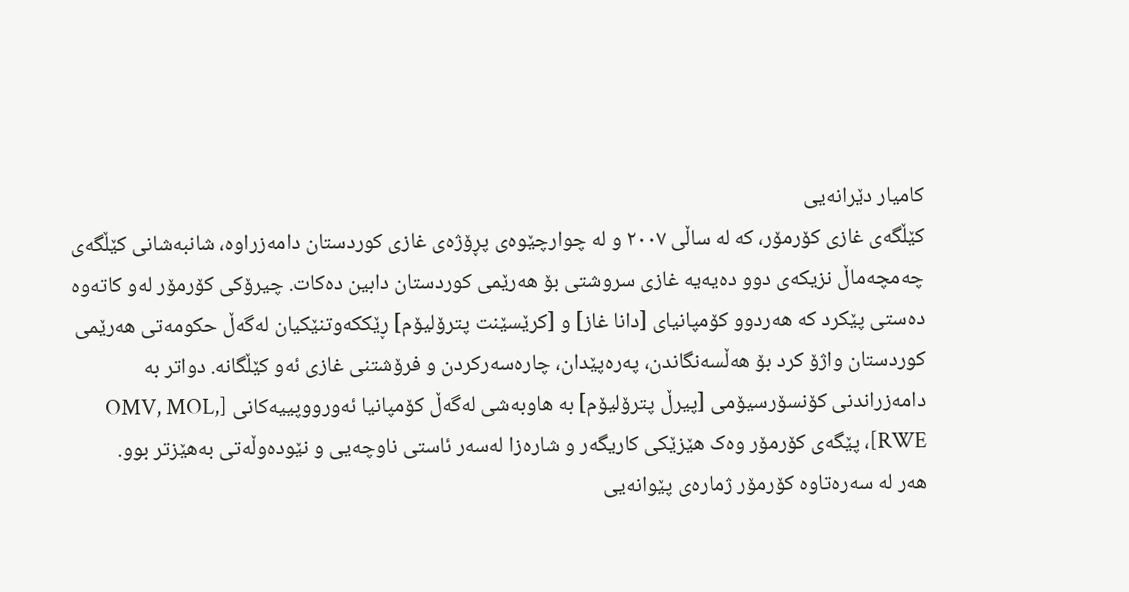کامیار دێرانەیی
کێڵگەی غازی کۆرمۆر، کە لە ساڵی ٢٠٠٧ و لە چوارچێوەی پڕۆژەی غازی کوردستان دامەزراوە، شانبەشانی کێڵگەی چەمچەماڵ نزیکەی دوو دەیەیە غازی سروشتی بۆ هەرێمی کوردستان دابین دەکات. چیرۆکی کۆرمۆر لەو کاتەوە دەستی پێکرد کە هەردوو کۆمپانیای [دانا غاز] و [کرێسێنت پترۆلیۆم] ڕێککەوتنێکیان لەگەڵ حکومەتی هەرێمی کوردستان واژۆ کرد بۆ هەڵسەنگاندن، پەرەپێدان، چارەسەرکردن و فرۆشتنی غازی ئەو کێڵگانە. دواتر بە دامەزراندنی کۆنسۆرسیۆمی [پیرڵ پترۆلیۆم] بە هاوبەشی لەگەڵ کۆمپانیا ئەورووپییەکانی [OMV, MOL, RWE]، پێگەی کۆرمۆر وەک هێزێکی کاریگەر و شارەزا لەسەر ئاستی ناوچەیی و نێودەوڵەتی بەهێزتر بوو.
هەر لە سەرەتاوە کۆرمۆر ژمارەی پێوانەیی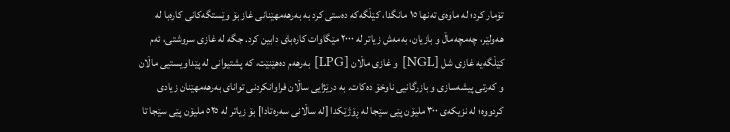تۆمار کرد؛ لە ماوەی تەنها ١٥ مانگدا، کێڵگەکە دەستی کرد بە بەرهەمهێنانی غاز بۆ وێستگەکانی کارەبا لە هەولێر، چەمچەماڵ و بازیان، بەمەش زیاتر لە ٢٠٠٠ مێگاوات کارەبای دابین کرد. جگە لە غازی سروشتی، ئەم کێڵگەیە غازی شل [NGL] و غازی ماڵان [LPG] بەرهەم دەهێنێت، کە پشتیوانی لە پێداویستیی ماڵان و کەرتی پیشەسازی و بازرگانیی ناوخۆ دەکات. بە درێژایی ساڵان فراوانکردنی توانای بەرهەمهێنان زیادی کردووە؛ لە نزیکەی ٣٠٠ ملیۆن پێی سێجا لە ڕۆژێکدا [لە ساڵانی سەرەتادا] بۆ زیاتر لە ٥٢٥ ملیۆن پێی سێجا تا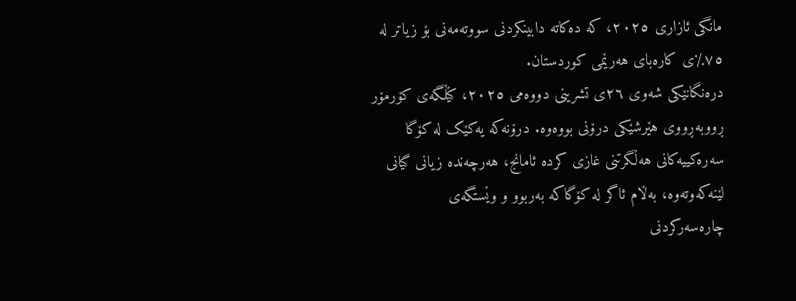مانگی ئازاری ٢٠٢٥، کە دەکاتە دابینکردنی سووتەمەنی بۆ زیاتر لە ٧٥٪ی کارەبای هەرێمی کوردستان.
درەنگانێکی شەوی ٢٦ی تشرینی دووەمی ٢٠٢٥، کێڵگەی کۆرمۆر ڕووبەڕووی هێرشێکی درۆنی بووەوە. درۆنەکە یەکێک لە کۆگا سەرەکییەکانی هەڵگرتنی غازی کردە ئامانج، هەرچەندە زیانی گیانی لێنەکەوتەوە، بەڵام ئاگر لە کۆگاکە بەربوو و وێستگەی چارەسەرکردنی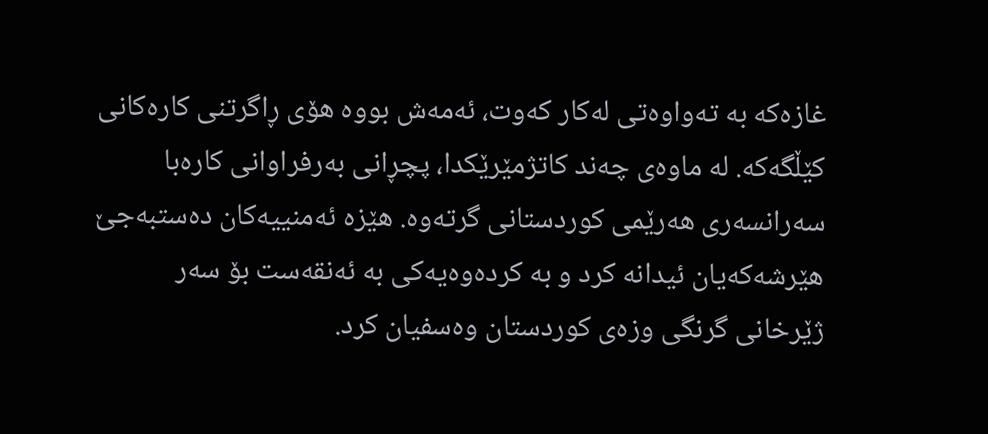غازەکە بە تەواوەتی لەکار کەوت، ئەمەش بووە هۆی ڕاگرتنی کارەکانی کێڵگەکە. لە ماوەی چەند کاتژمێرێکدا، پچڕانی بەرفراوانی کارەبا سەرانسەری هەرێمی کوردستانی گرتەوە. هێزە ئەمنییەکان دەستبەجێ هێرشەکەیان ئیدانە کرد و بە کردەوەیەکی بە ئەنقەست بۆ سەر ژێرخانی گرنگی وزەی کوردستان وەسفیان کرد.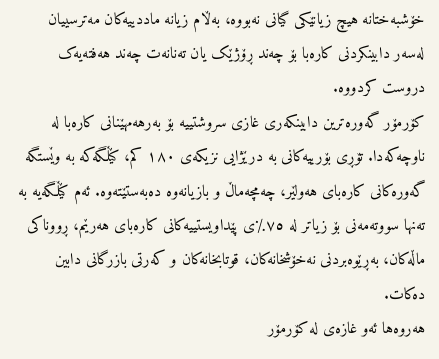خۆشبەختانە هیچ زیانێکی گیانی نەبووە، بەڵام زیانە ماددییەکان مەترسییان لەسەر دابینکردنی کارەبا بۆ چەند ڕۆژێک یان تەنانەت چەند هەفتەیەک دروست کردووە.
کۆرمۆر گەورەترین دابینکەری غازی سروشتییە بۆ بەرهەمهێنانی کارەبا لە ناوچەکەدا. تۆڕی بۆرییەکانی بە درێژایی نزیکەی ١٨٠ کم، کێڵگەکە بە وێستگە گەورەکانی کارەبای هەولێر، چەمچەماڵ و بازیانەوە دەبەستێتەوە. ئەم کێڵگەیە بە تەنها سووتەمەنی بۆ زیاتر لە ٧٥٪ی پێداویستییەکانی کارەبای هەرێم، ڕووناکی ماڵەکان، بەڕێوەبردنی نەخۆشخانەکان، قوتابخانەکان و کەرتی بازرگانی دابین دەکات.
هەروەها ئەو غازەی لە کۆرمۆر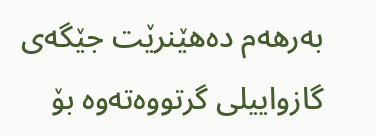بەرهەم دەهێنرێت جێگەی گازواییلی گرتووەتەوە بۆ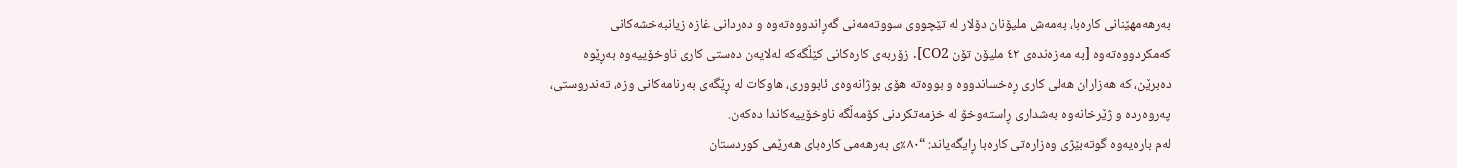بەرهەمهێنانی کارەبا، بەمەش ملیۆنان دۆلار لە تێچووی سووتەمەنی گەڕاندووەتەوە و دەردانی غازە زیانبەخشەکانی کەمکردووەتەوە [بە مەزەندەی ٤٢ ملیۆن تۆن CO2]. زۆربەی کارەکانی کێڵگەکە لەلایەن دەستی کاری ناوخۆییەوە بەڕێوە دەبرێن، کە هەزاران هەلی کاری ڕەخساندووە و بووەتە هۆی بوژانەوەی ئابووری، هاوکات لە ڕێگەی بەرنامەکانی وزە، تەندروستی، پەروەردە و ژێرخانەوە بەشداری ڕاستەوخۆ لە خزمەتکردنی کۆمەڵگە ناوخۆییەکاندا دەکەن.
لەم بارەیەوە گوتەبێژی وەزارەتی کارەبا ڕایگەیاند: “٨٠٪ی بەرهەمی کارەبای هەرێمی کوردستان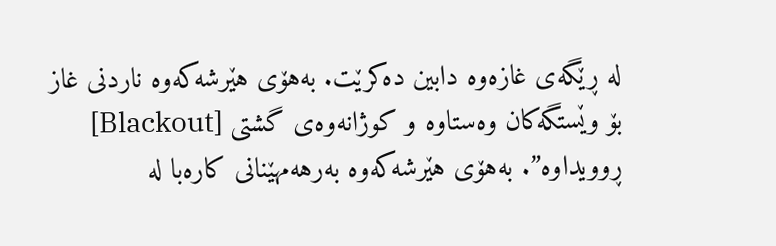لە ڕێگەی غازەوە دابین دەکرێت. بەهۆی هێرشەکەوە ناردنی غاز بۆ وێستگەکان وەستاوە و کوژانەوەی گشتی [Blackout] ڕوویداوە”. بەهۆی هێرشەکەوە بەرهەمهێنانی کارەبا لە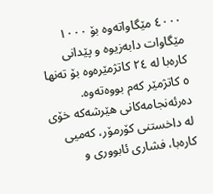٤٠٠٠ مێگاواتەوە بۆ ١٠٠٠ مێگاوات دابەزیوە و پێدانی کارەبا لە ٢٤ کاتژمێرەوە بۆ تەنها ٥ کاتژمێر کەم بووەتەوە.
دەرئەنجامەکانی هێرشەکە خۆی لە داخستنی کۆرمۆر، کەمیی کارەبا، فشاری ئابووری و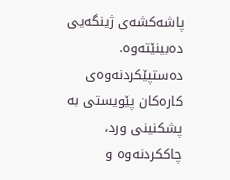پاشەکشەی ژینگەیی دەبینێتەوە. دەستپێکردنەوەی کارەکان پێویستی بە پشکنینی ورد، چاککردنەوە و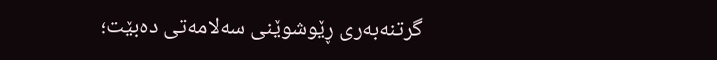گرتنەبەری ڕێوشوێنی سەلامەتی دەبێت؛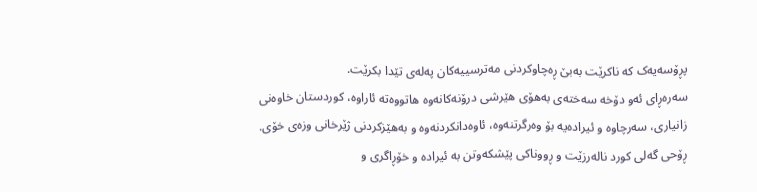پڕۆسەیەک کە ناکرێت بەبێ ڕەچاوکردنی مەترسییەکان پەلەی تێدا بکرێت.
سەرەڕای ئەو دۆخە سەختەی بەهۆی هێرشی درۆنەکانەوە هاتووەتە ئاراوە، کوردستان خاوەنی زانیاری، سەرچاوە و ئیرادەیە بۆ وەرگرتنەوە، ئاوەدانکردنەوە و بەهێزکردنی ژێرخانی وزەی خۆی. ڕۆحی گەلی کورد نالەرزێت و ڕووناکی پێشکەوتن بە ئیرادە و خۆڕاگری و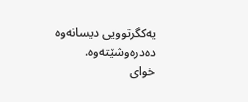یەکگرتوویی دیسانەوە دەدرەوشێتەوە.
خوای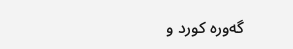گەورە کورد و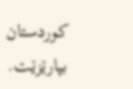کوردستان بپارێزێت.